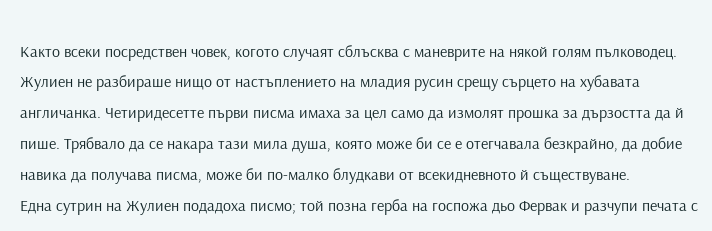Както всеки посредствен човек, когото случаят сблъсква с маневрите на някой голям пълководец. Жулиен не разбираше нищо от настъплението на младия русин срещу сърцето на хубавата англичанка. Четиридесетте първи писма имаха за цел само да измолят прошка за дързостта да й пише. Трябвало да се накара тази мила душа, която може би се е отегчавала безкрайно, да добие навика да получава писма, може би по-малко блудкави от всекидневното й съществуване.
Една сутрин на Жулиен подадоха писмо; той позна герба на госпожа дьо Фервак и разчупи печата с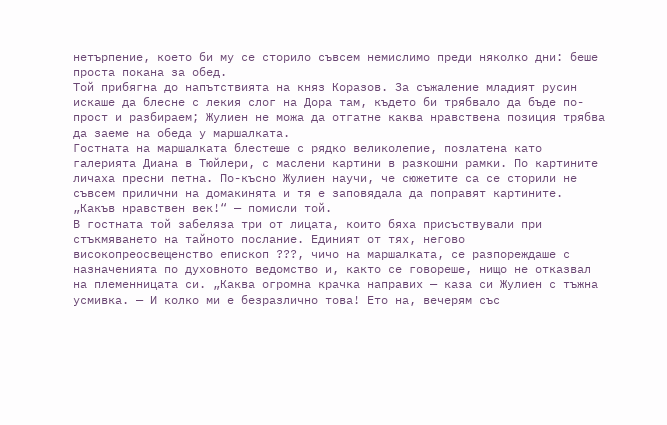нетърпение, което би му се сторило съвсем немислимо преди няколко дни: беше проста покана за обед.
Той прибягна до напътствията на княз Коразов. За съжаление младият русин искаше да блесне с лекия слог на Дора там, където би трябвало да бъде по-прост и разбираем; Жулиен не можа да отгатне каква нравствена позиция трябва да заеме на обеда у маршалката.
Гостната на маршалката блестеше с рядко великолепие, позлатена като галерията Диана в Тюйлери, с маслени картини в разкошни рамки. По картините личаха пресни петна. По-късно Жулиен научи, че сюжетите са се сторили не съвсем прилични на домакинята и тя е заповядала да поправят картините. „Какъв нравствен век!“ — помисли той.
В гостната той забеляза три от лицата, които бяха присъствували при стъкмяването на тайното послание. Единият от тях, негово високопреосвещенство епископ ???, чичо на маршалката, се разпореждаше с назначенията по духовното ведомство и, както се говореше, нищо не отказвал на племенницата си. „Каква огромна крачка направих — каза си Жулиен с тъжна усмивка. — И колко ми е безразлично това! Ето на, вечерям със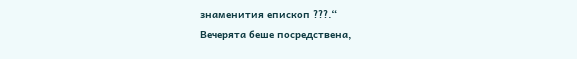знаменития епископ ???.“
Вечерята беше посредствена,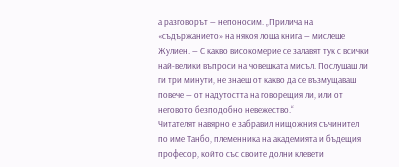а разговорът — непоносим. „Прилича на «съдържанието» на някоя лоша книга — мислеше Жулиен. — С какво високомерие се залавят тук с всички най-велики въпроси на човешката мисъл. Послушаш ли ги три минути, не знаеш от какво да се възмущаваш повече — от надутостта на говорещия ли, или от неговото безподобно невежество.“
Читателят навярно е забравил нищожния съчинител по име Танбо, племенника на академията и бъдещия професор, който със своите долни клевети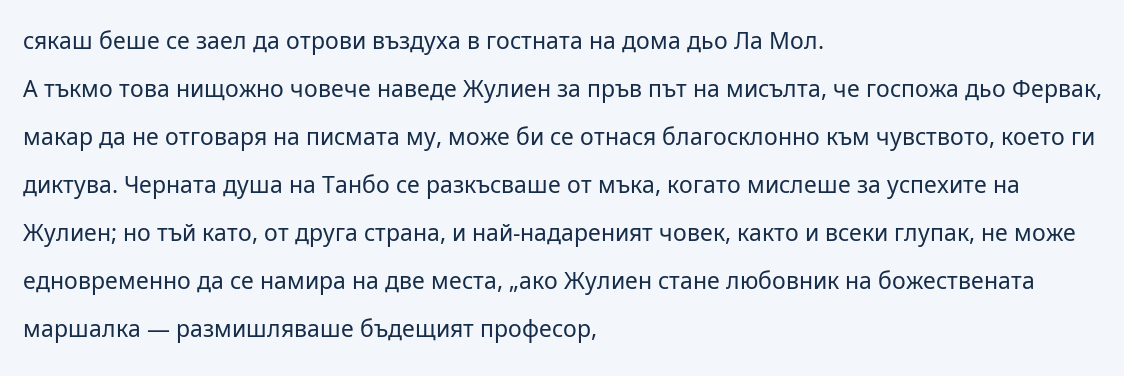сякаш беше се заел да отрови въздуха в гостната на дома дьо Ла Мол.
А тъкмо това нищожно човече наведе Жулиен за пръв път на мисълта, че госпожа дьо Фервак, макар да не отговаря на писмата му, може би се отнася благосклонно към чувството, което ги диктува. Черната душа на Танбо се разкъсваше от мъка, когато мислеше за успехите на Жулиен; но тъй като, от друга страна, и най-надареният човек, както и всеки глупак, не може едновременно да се намира на две места, „ако Жулиен стане любовник на божествената маршалка — размишляваше бъдещият професор,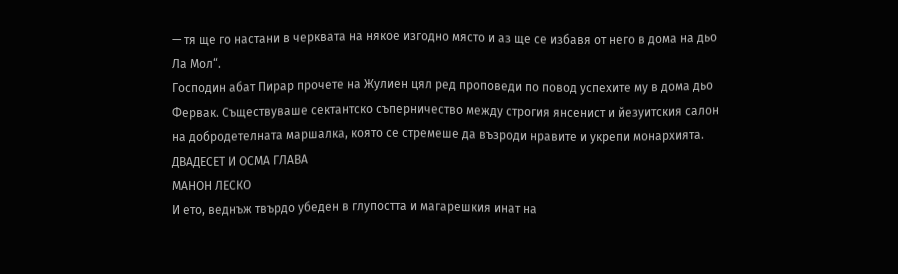— тя ще го настани в черквата на някое изгодно място и аз ще се избавя от него в дома на дьо Ла Мол“.
Господин абат Пирар прочете на Жулиен цял ред проповеди по повод успехите му в дома дьо Фервак. Съществуваше сектантско съперничество между строгия янсенист и йезуитския салон на добродетелната маршалка, която се стремеше да възроди нравите и укрепи монархията.
ДВАДЕСЕТ И ОСМА ГЛАВА
МАНОН ЛЕСКО
И ето, веднъж твърдо убеден в глупостта и магарешкия инат на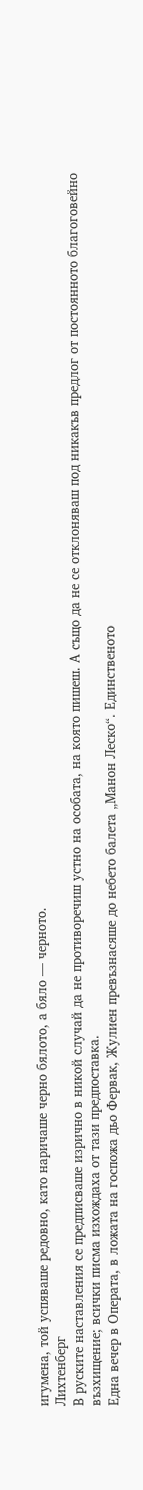игумена, той успяваше редовно, като наричаше черно бялото, а бяло — черното.
Лихтенберг
В руските наставления се предписваше изрично в никой случай да не противоречиш устно на особата, на която пишеш. А също да не се отклоняваш под никакъв предлог от постоянното благоговейно възхищение; всички писма изхождаха от тази предпоставка.
Една вечер в Операта, в ложата на госпожа дьо Фервак, Жулиен превъзнасяше до небето балета „Манон Леско“. Единственото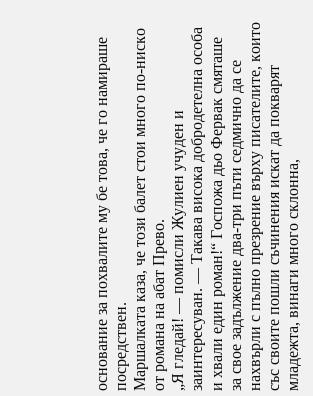основание за похвалите му бе това, че го намираше посредствен.
Маршалката каза, че този балет стои много по-ниско от романа на абат Прево.
„Я гледай! — помисли Жулиен учуден и заинтересуван. — Такава висока добродетелна особа и хвали един роман!“ Госпожа дьо Фервак смяташе за свое задължение два-три пъти седмично да се нахвърли с пълно презрение върху писателите, които със своите пошли съчинения искат да покварят младежта, винаги много склонна,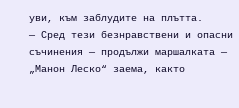уви, към заблудите на плътта.
— Сред тези безнравствени и опасни съчинения — продължи маршалката — „Манон Леско“ заема, както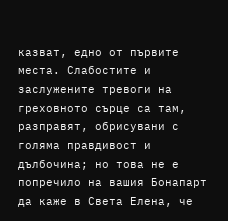казват, едно от първите места. Слабостите и заслужените тревоги на греховното сърце са там, разправят, обрисувани с голяма правдивост и дълбочина; но това не е попречило на вашия Бонапарт да каже в Света Елена, че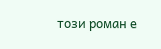този роман е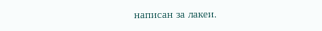написан за лакеи.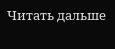Читать дальше